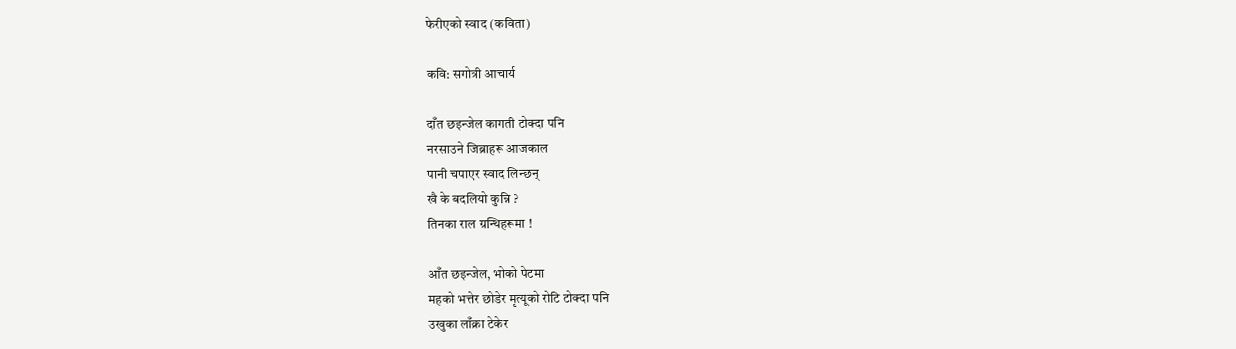फेरीएको स्वाद (कविता)

कवि: सगोत्री आचार्य

दाँत छइन्जेल कागती टोक्दा पनि
नरसाउने जिब्राहरू आजकाल
पानी चपाएर स्वाद लिन्छन्
खै के बदलियो कुन्नि ?
तिनका राल ग्रन्थिहरूमा !

आँत छइन्जेल, भोको पेटमा
महको भत्तेर छोडेर मृत्यूको रोटि टोक्दा पनि
उखुका लाँक्रा टेकेर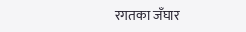रगतका जँघार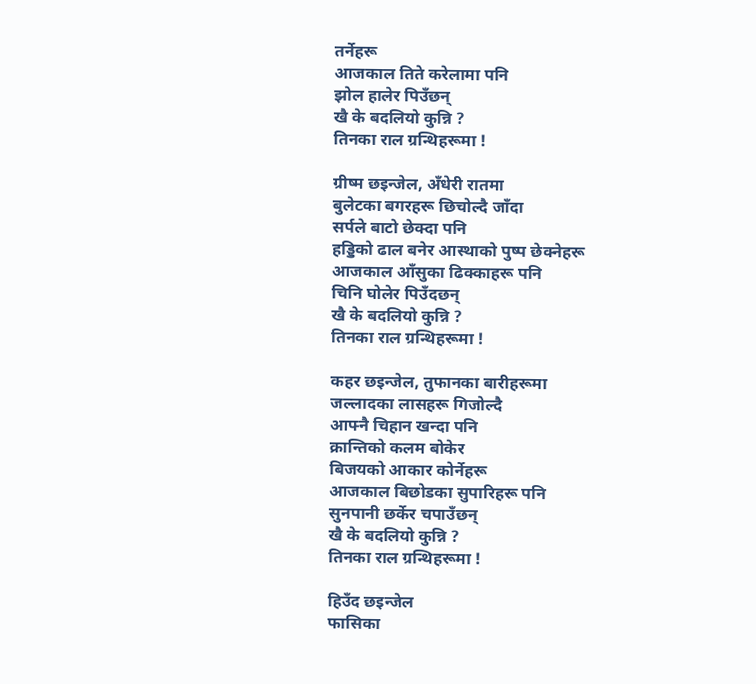तर्नेहरू
आजकाल तिते करेलामा पनि
झोल हालेर पिउँछन्
खै के बदलियो कुन्नि ?
तिनका राल ग्रन्थिहरूमा !

ग्रीष्म छइन्जेल, अँधेरी रातमा
बुलेटका बगरहरू छिचोल्दै जाँदा
सर्पले बाटो छेक्दा पनि
हड्डिको ढाल बनेर आस्थाको पुष्प छेक्नेहरू
आजकाल आँसुका ढिक्काहरू पनि
चिनि घोलेर पिउँदछन्
खै के बदलियो कुन्नि ?
तिनका राल ग्रन्थिहरूमा !

कहर छइन्जेल, तुफानका बारीहरूमा
जल्लादका लासहरू गिजोल्दै
आफ्नै चिहान खन्दा पनि
क्रान्तिको कलम बोकेर
बिजयको आकार कोर्नेहरू
आजकाल बिछोडका सुपारिहरू पनि
सुनपानी छर्केर चपाउँछन्
खै के बदलियो कुन्नि ?
तिनका राल ग्रन्थिहरूमा !

हिउँद छइन्जेल
फासिका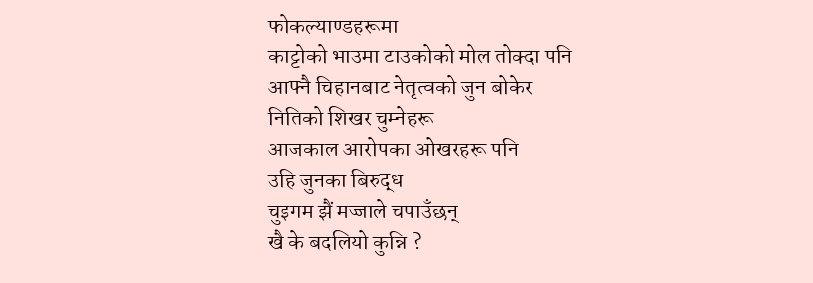फोकल्याण्डहरूमा
काट्टोको भाउमा टाउकोको मोल तोक्दा पनि
आफ्नै चिहानबाट नेतृत्वको जुन बोकेर
नितिको शिखर चुम्नेहरू
आजकाल आरोपका ओखरहरू पनि
उहि जुनका बिरुद्ध
चुइगम झैं मज्जाले चपाउँछन्
खै के बदलियो कुन्नि ?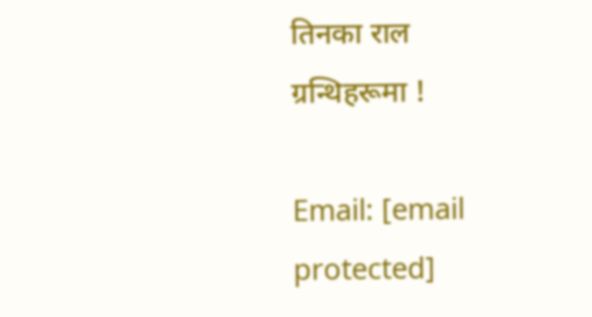तिनका राल ग्रन्थिहरूमा !

Email: [email protected]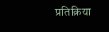प्रतिक्रिया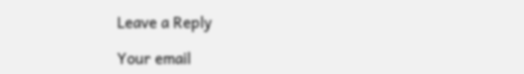Leave a Reply

Your email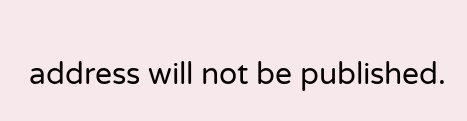address will not be published.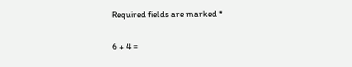Required fields are marked *

6 + 4 =